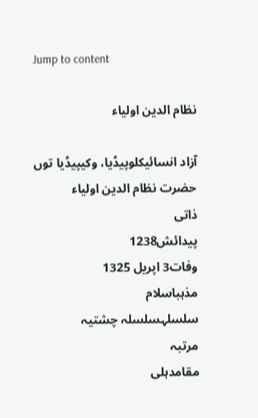Jump to content

نظام الدین اولیاء

آزاد انسائیکلوپیڈیا، وکیپیڈیا توں
حضرت نظام الدین اولیاء
ذاتی
پیدائش1238
وفات3 اپریل 1325
مذہباسلام
سلسلہسلسلہ چشتیہ
مرتبہ
مقامدہلی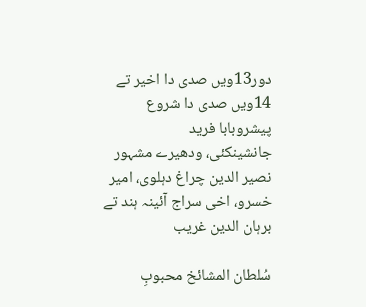دور13ویں صدی دا اخیر تے 14ویں صدی دا شروع
پیشروبابا فرید
جانشینکئی، ودھیرے مشہور نصیر الدین چراغ دہلوی، امیر خسرو، اخی سراج آئینہ ہند تے برہان الدین غریب

سُلطان المشائخ محبوبِ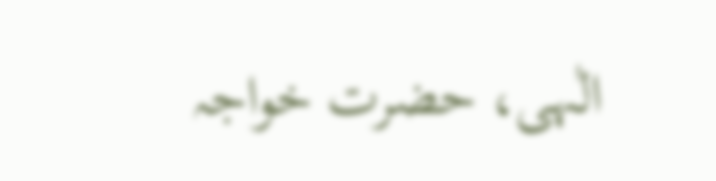الٰہی، حضرت خواجہ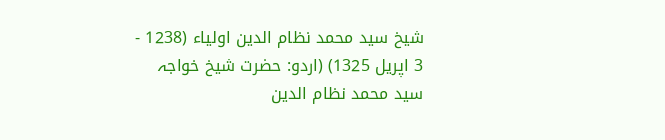شیخ سید محمد نظام الدین اولیاء (1238 - 3 اپریل 1325) (اردو: حضرت شیخ خواجہ سید محمد نظام الدین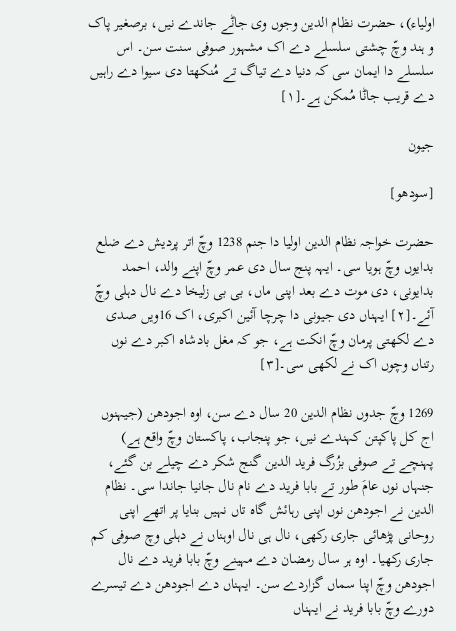اولیاء)، حضرت نظام الدین وجوں وی جاݨے جاندے نیں، برصغیر پاک و ہند وچّ چشتی سلسلے دے اک مشہور صوفی سنت سن۔ اس سلسلے دا ایمان سی کہ دنیا دے تیاگ تے مُنکھتا دی سیوا دے راہیں دے قریب جاݨا مُمکن ہے۔[۱]

جیون

[سودھو]

حضرت خواجہ نظام الدین اولیا دا جنم 1238 وچّ اتر پردیش دے ضلع بدایوں وچّ ہویا سی۔ ایہہ پنج سال دی عمر وچّ اپنے والد، احمد بدایونی، دی موت دے بعد اپنی ماں، بی بی زلیخا دے نال دہلی وچّ آئے۔[۲] ایہناں دی جیونی دا چرچا آئین اکبری، اک 16ویں صدی دے لکھتی پرمان وچّ انکت ہے، جو کہ مغل بادشاہ اکبر دے نوں رتناں وچوں اک نے لکھی سی۔[۳]

1269 وچّ جدوں نظام الدین 20 سال دے سن، اوہ اجودھن (جیہنوں اج کل پاکپتن کہندے نیں، جو پنجاب، پاکستان وچّ واقع ہے) پہنچے تے صوفی بزُرگ فرید الدین گنج شکر دے چیلے بن گئے، جنہاں نوں عامَ طور تے بابا فرید دے نام نال جانیا جاندا سی۔ نظام الدین نے اجودھن نوں اپنی رہائش گاہ تاں نہیں بنایا پر اتھے اپنی روحانی پڑھائی جاری رکھی، نال ہی نال اوہناں نے دہلی وچ صوفی کم جاری رکھیا۔ اوہ ہر سال رمضان دے مہینے وچّ بابا فرید دے نال اجودھن وچّ اپنا سماں گزاردے سن۔ ایہناں دے اجودھن دے تیسرے دورے وچّ بابا فرید نے ایہناں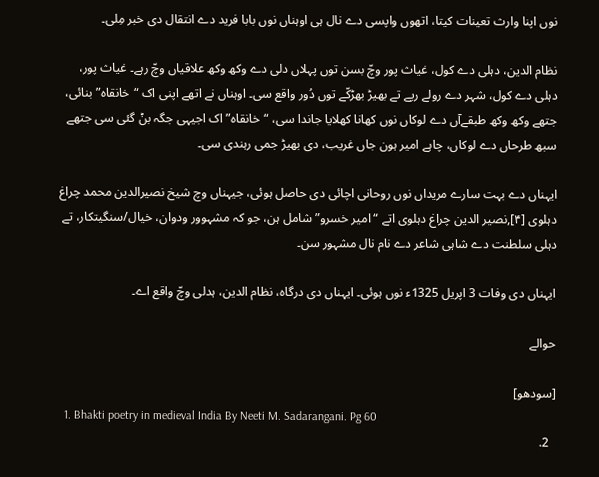نوں اپنا وارث تعینات کیتا، اتھوں واپسی دے نال ہی اوہناں نوں بابا فرید دے انتقال دی خبر مِلی۔

نظام الدین، دہلی دے کول، غیاث پور وچّ بسن توں پہلاں دلی دے وکھ وکھ علاقیاں وچّ رہے۔ غیاث پور، دہلی دے کول، شہر دے رولے رپے تے بھیڑ بھڑکّے توں دُور واقع سی۔ اوہناں نے اتھے اپنی اک “خانقاہ” بنائی، جتھے وکھ وکھ طبقےآں دے لوکاں نوں کھانا کھلایا جاندا سی، “خانقاہ” اک اجیہی جگہ بݨ گئی سی جتھے سبھ طرحاں دے لوکاں، چاہے امیر ہون جاں غریب، دی بھیڑ جمی رہندی سی۔

ایہناں دے بہت سارے مریداں نوں روحانی اچائی دی حاصل ہوئی، جیہناں وچ شیخ نصیرالدین محمد چراغ دہلوی [۴],نصیر الدین چراغ دہلوی اتے “امیر خسرو” شامل ہن، جو کہ مشہوور ودوان، خیال/سنگیتکار، تے دہلی سلطنت دے شاہی شاعر دے نام نال مشہور سن۔

ایہناں دی وفات 3 اپریل 1325ء نوں ہوئی۔ ایہناں دی درگاہ، نظام الدین، ہدلی وچّ واقع اے۔

حوالے

[سودھو]
  1. Bhakti poetry in medieval India By Neeti M. Sadarangani. Pg 60
  2.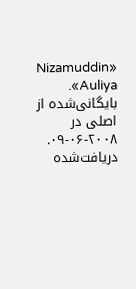«Nizamuddin Auliya». بایگانی‌شده از اصلی در ۲۰۰۸-۰۶-۰۹. دریافت‌شده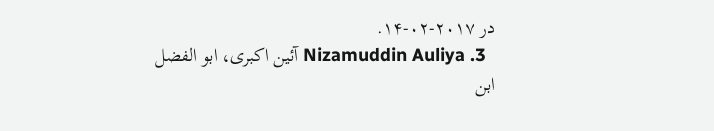در ۲۰۱۷-۰۲-۱۴.
  3. Nizamuddin Auliya آئین اکبری، ابو الفضل ابن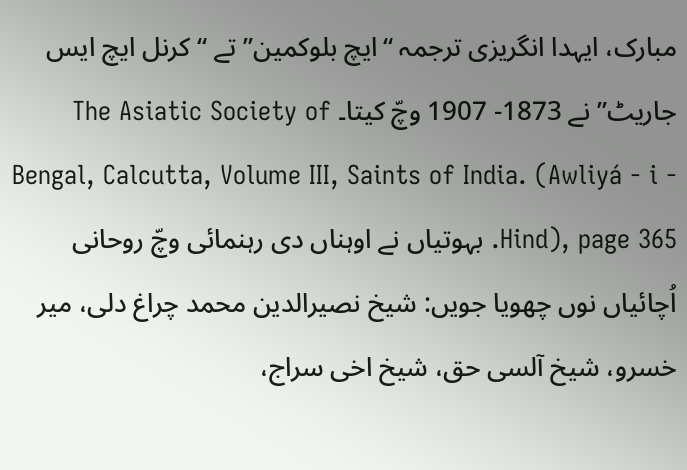مبارک، ایہدا انگریزی ترجمہ “ایچ بلوکمین” تے “کرنل ایچ ایس جاریٹ” نے 1873- 1907 وچّ کیتا۔ The Asiatic Society of Bengal, Calcutta, Volume III, Saints of India. (Awliyá - i - Hind), page 365. بہوتیاں نے اوہناں دی رہنمائی وچّ روحانی اُچائیاں نوں چھویا جویں: شیخ نصیرالدین محمد چراغ دلی، میر خسرو، شیخ آلسی حق، شیخ اخی سراج،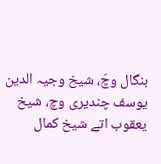بنگال وچّ، شیخ وجیہ الدین یوسف چندیری وچ، شیخ یعقوب اتے شیخ کمال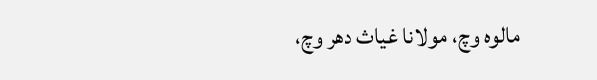مالوہ وچ، مولانا غیاث دھر وچ،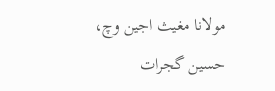مولانا مغیث اجین وچ، حسین گجرات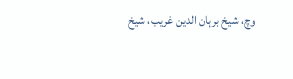وچ، شیخ برہان الدین غریب، شیخ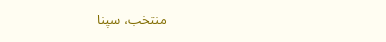منتخب، سپنا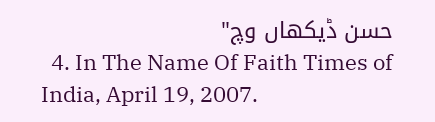حسن ڈیکھاں وچ"
  4. In The Name Of Faith Times of India, April 19, 2007.